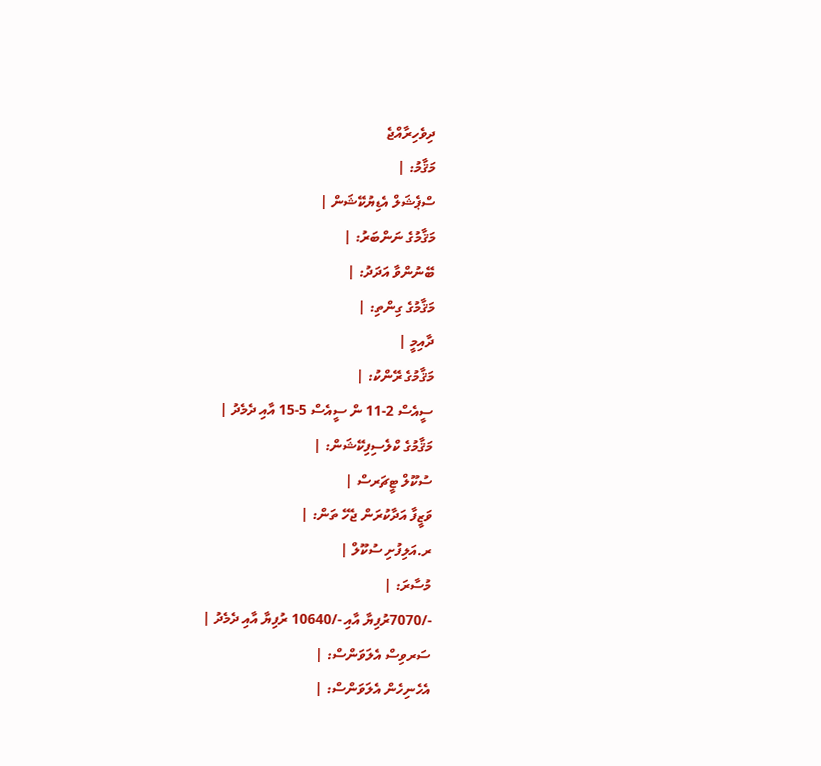ދިވެހިރާއްޖެ
މަޤާމު: |
ސްޕެޝަލް އެޑިޔުކޭޝަން |
މަޤާމުގެ ނަންބަރު: |
ބޭނުންވާ އަދަދު: |
މަޤާމުގެ ގިންތި: |
ދާއިމީ |
މަޤާމުގެ ރޭންކު: |
ސީއެސް 2-11 ން ސީއެސް 5-15 އާއި ދެމެދު |
މަޤާމުގެ ކްލެސިފިކޭޝަން: |
ސުކޫލް ޓީޗަރސް |
ވަޒީފާ އަދާކުރަން ޖެހޭ ތަން: |
ރ.އަލިފުށި ސުކޫލް |
މުސާރަ: |
-/7070ރުފިޔާ އާއި -/10640 ރުފިޔާ އާއި ދެމެދު |
ސަރވިސް އެލަވަންސް: |
އެހެނިހެން އެލަވަންސް: |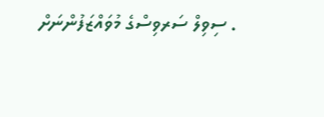. ސިވިލް ސަރވިސްގެ މުވައްޒަފުންނަށް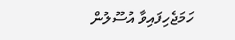ހަމަޖެހިފައިވާ އުސޫލުން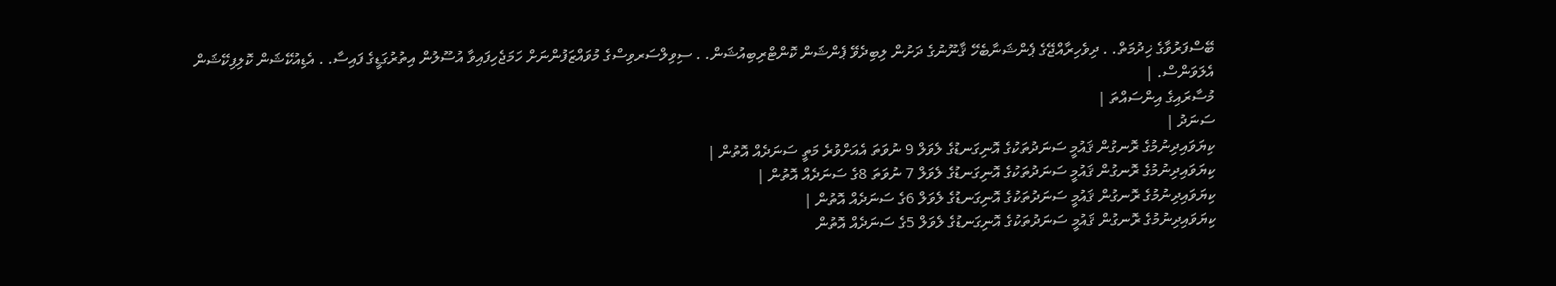ބޭސްފަރުވާގެ ޚިދުމަތް. . ދިވެހިރާއްޖޭގެ ޕެންޝަނާބެހޭ ޤާނޫނުގެ ދަށުން ލިބިދެވޭ ޕެންޝަން ކޮންޓްރިބިއުޝަން. . ސިވިލްސަރވިސްގެ މުވައްޒަފުންނަށް ހަމަޖެހިފައިވާ އުސޫލުން އިތުރުގަޑީގެ ފައިސާ. . އެޑިއުކޭޝަން ކޮލިފިކޭޝަން އެލަވަންސް. |
މުސާރައިގެ އިންސައްތަ |
ސަނަދު |
ކިޔަވައިދިނުމުގެ ރޮނގުން ޤައުމީ ސަނަދުތަކުގެ އޮނިގަނޑުގެ ލެވަލް 9 ނުވަތަ އެއަށްވުރެ މަތީ ސަނަދެއް އޮތުން |
ކިޔަވައިދިނުމުގެ ރޮނގުން ޤައުމީ ސަނަދުތަކުގެ އޮނިގަނޑުގެ ލެވަލް 7 ނުވަތަ 8ގެ ސަނަދެއް އޮތުން |
ކިޔަވައިދިނުމުގެ ރޮނގުން ޤައުމީ ސަނަދުތަކުގެ އޮނިގަނޑުގެ ލެވަލް 6ގެ ސަނަދެއް އޮތުން |
ކިޔަވައިދިނުމުގެ ރޮނގުން ޤައުމީ ސަނަދުތަކުގެ އޮނިގަނޑުގެ ލެވަލް 5ގެ ސަނަދެއް އޮތުން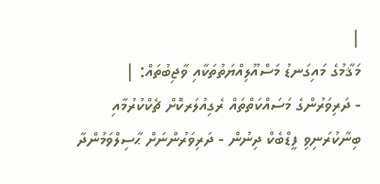|
މަޤާމުގެ މައިގަނޑު މަސްއޫލިއްޔަތުތަކާއި ވާޖިބުތައް: |
- ދަރިވަރުންގެ މަސައްކަތްތައް ރެގިއުލަރކޮށް ޗެކްކުރުމާއި ބިނާކުރަނިވި ފީޑްބެކް ދިނުން - ދަރިވަރުންނަށް ޙާސިލްވަމުންދާ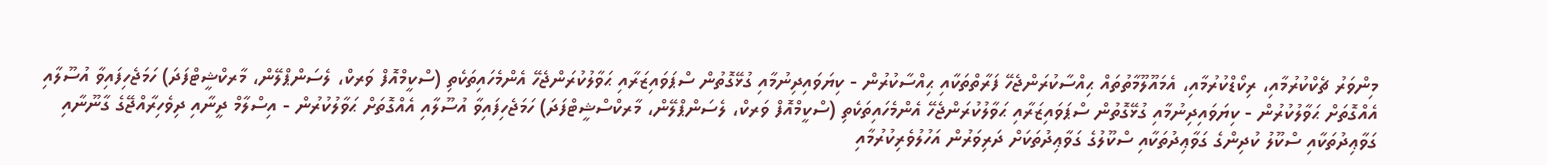މިންވަރު ޗެކްކުރުމާއި، ރިކޯޑްކުރުމާއި، އެމައޫލޫމާތުތައް ޙިއްސާކުރަންޖެހޭ ފަރާތްތަކާއި ޙިއްސާކުރުން - ކިޔަވައިދިނުމާއި ގުޅޭގޮތުން ސްޕަވައިޒަރާއި ޙަވާލުކުރަންޖެހޭ އެންމެހައިތަކެތި (ސްކީމްއޮފް ވަރކް، ލެސަންޕްލޭން، މާރކްޝީޓްފަދަ) ހަމަޖެހިފައިވާ އުސޫލާއި އެއްގޮތަށް ޙަވާލުކުރުން - ކިޔަވައިދިނުމާއި ގުޅޭގޮތުން ސްޕަވައިޒަރާއި ޙަވާލުކުރަންޖެހޭ އެންމެހައިތަކެތި (ސްކީމްއޮފް ވަރކް، ލެސަންޕްލޭން، މާރކްސްޝީޓްފަދަ) ހަމަޖެހިފައިވާ އުސޫލާއި އެއްގޮތަށް ޙަވާލުކުރުން - އިސްލާމް ދީނާއި ދިވެހިރާއްޖޭގެ ގާނޫނާއި ގަވާޢިދުތަކާއި ސްކޫލު ކުދިންގެ ގަވާޢިދުތަކާއި ސްކޫލުގެ ގަވާޢިދުތަކަށް ދަރިވަރުން އަހުލުވެރިކުރުމާއި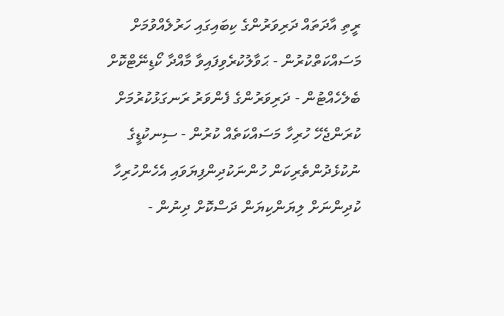ރީތި އާދަތައް ދަރިވަރުންގެ ކިބައިގައި ހަރުލެއްވުމަށް މަސައްކަތްކުރުން - ޙަވާލުކުރެވިފައިވާ މާއްދާ ކޯޑިނޭޓްކޮށް ބެލެހެއްޓުން - ދަރިވަރުންގެ ފެންވަރު ރަނގަޅުކުރުމަށް ކުރަންޖެހޭ ހުރިހާ މަސައްކަތެއް ކުރުން - ސިނކުޑީގެ ނުކުޅެދުންތެރިކަން ހުންނަކުދިންފިޔަވައި އެހެންހުރިހާ ކުދިންނަށް ލިޔަންކިޔަން ދަސްކޮށް ދިނުން -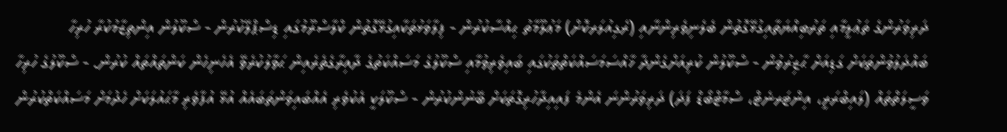ދަރިވަރުންގެ ތަޢުލީމާއި ތަރުބިއްޔަތާއިގުޅޭގޮތުން ބެލެނިވެރިންނާއި (ރެގިއުލަރކޮށް) މަޢުލޫމާތު ޙިއްސާކުރުން - ފިލާވަޅުތަކާއިގުޅޭގޮތުން ކްލާސްރޫމުގައި ޑިސްޕްލޭކުރުން - ސްކޫލުން އިންތިޒާމުކުރާ ހުރިހާ ބައްދަލުވުންތަކަށް ގަޑިއަށް ޙާޒިރުވުން - ސްކޫލުން ކުރިއަށްގެންދާ ޚާއްސަމަސައްކަތްތަކުގައި ބައިވެރިވުމާއި ސްކޫލުގެ މަސައްކަތުގެ ދާއިރާގެތެރެއިން ޙަވާލުކުރެވޭ އެހެނިހެން ކަންތައްތައް ކުރުން. - ސްކޫލުގެ ހުރިހާ ވަސީލަތްތައް (ލައިބްރަރީ، އިންޓަރނެޓް، ސްމާޓްބޯޑް ފަދަ) ދަރިވަރުންނަ އެންމެ ފައިއިދާހުރިގޮތަކަށް ބޭނުންކުރުން - ސްކޫލަކީ އެކުވެރި އެއްބައިވަންތަބައެއް އުޅޭ އުފާވެރި މާޙައުލަކަށް ހެދުމަށް މަސައްކަތްކުރުން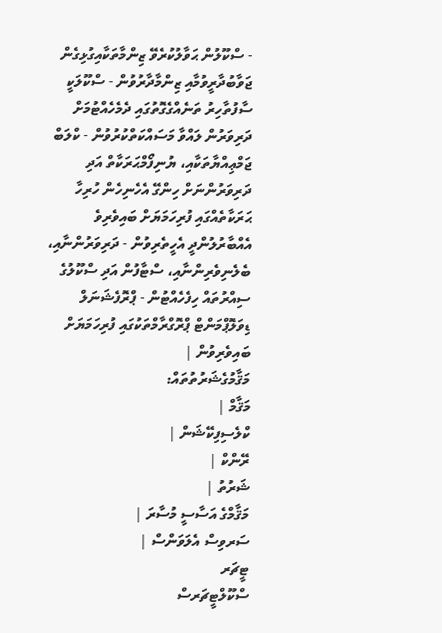- ސްކޫލުން ޙަވާލުކުރެވޭ ޒިންމާތަކާއިގުޅިގެން ޖަވާބުދާރީވުމާއި ޒިންމާދާރުވުން - ސްކޫލަކީ ސާފުތާހިރު ތަނެއްގެގޮތުގައި ދެމެހެއްޓުމަށް ދަރިވަރުން ލައްވާ މަސައްކަތްކުރުވުން - ކްލަބް ޖަމްޢިއްޔާތަކާއި، ޔުނިފޯމްޙަރަކާތް އަދި ދަރިވަރުންނަށް ހިންގޭ އެހެނިހެން ހުރިހާ ޙަރަކާތެއްގައި ފުރިހަމަޔަށް ބައިވެރިވެ އެއްބާރުލުންދީ އެހީތެރިވުން - ދަރިވަރުންނާއި، ބެލެނިވެރިންނާއި، ސްޓާފުން އަދި ސްކޫލުގެ ސިއްރުތައް ހިފެހެއްޓުން - ޕްރޮފެޝަނަލް ޑިވަލޮޕްމަންޓް ޕްރޮގްރާމްތަކުގައި ފުރިހަމަޔަށް ބައިވެރިވުން |
މަޤާމުގެޝަރުތުތައް:
މަޤާމް |
ކްލެސިފިކޭޝަން |
ރޭންކް |
ޝަރުތު |
މަޤާމްގެ އަސާސީ މުސާރަ |
ސަރވިސް އެލަވަންސް |
ޓީޗަރ
ސްކޫލްޓީޗަރސް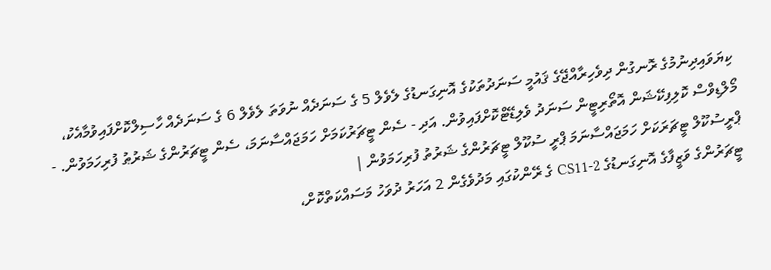ކިޔަވައިދިނުމުގެ ރޮނގުން ދިވެހިރާއްޖޭގެ ޤައުމީ ސަނަދުތަކުގެ އޮނިގަނޑުގެ ލެވެލް 5 ގެ ސަނަދެއް ނުވަތަ ލެވެލް 6 ގެ ސަނަދެއް ހާސިލްކޮށްފައިވުމާއެކު، މޯލްޑިވްސް ކޮލިފިކޭޝަން އޮތޯރިޓީން ސަނަދު ވެލިޑޭޓްކޮށްފައިވުން. އަދި - ސެން ޓީޗަރުކަމަށް ހަމަޖައްސާނަމަ، ސެން ޓީޗަރުންގެ ޝަރުޠު ފުރިހަމަވުން. - ޕްރީސުކޫލް ޓީޗަރަކަށް ހަމަޖައްސާނަމަ ޕްރީ ސުކޫލް ޓީޗަރުންގެ ޝަރުތު ފުރިހަމަވުން |
ޓީޗަރުންގެ ވަޒީފާގެ އޮނިގަނޑުގެ CS11-2 ގެ ރޭންކުގައި މަދުވެގެން 2 އަހަރު ދުވަހު މަސައްކަތްކޮށް،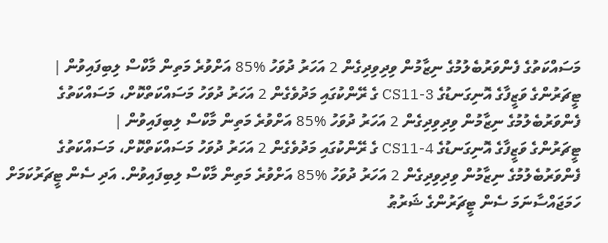މަސައްކަތުގެ ފެންވަރުބެލުމުގެ ނިޒާމުން ވިދިވިދިގެން 2 އަހަރު ދުވަހު %85 އަށްވުރެ މަތިން މާކްސް ލިބިފައިވުން |
ޓީޗަރުންގެ ވަޒީފާގެ އޮނިގަނޑުގެ CS11-3 ގެ ރޭންކުގައި މަދުވެގެން 2 އަހަރު ދުވަހު މަސައްކަތްކޮށް، މަސައްކަތުގެ ފެންވަރުބެލުމުގެ ނިޒާމުން ވިދިވިދިގެން 2 އަހަރު ދުވަހު %85 އަށްވުރެ މަތިން މާކްސް ލިބިފައިވުން |
ޓީޗަރުންގެ ވަޒީފާގެ އޮނިގަނޑުގެ CS11-4 ގެ ރޭންކުގައި މަދުވެގެން 2 އަހަރު ދުވަހު މަސައްކަތްކޮށް، މަސައްކަތުގެ ފެންވަރުބެލުމުގެ ނިޒާމުން ވިދިވިދިގެން 2 އަހަރު ދުވަހު %85 އަށްވުރެ މަތިން މާކްސް ލިބިފައިވުން. އަދި ސެން ޓީޗަރުކަމަށް ހަމަޖައްސާނަމަ ސެން ޓީޗަރުންގެ ޝަރުޠު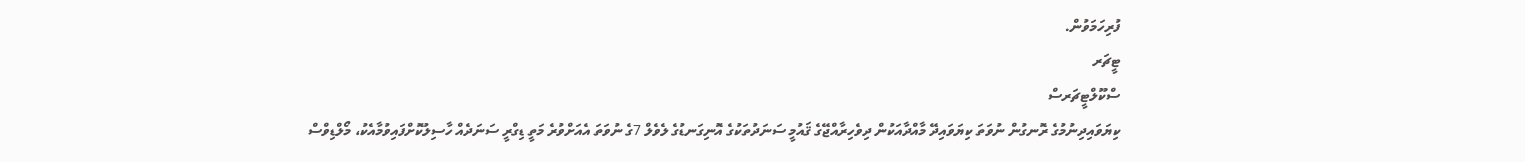ފުރިހަމަވުން.
ޓީޗަރ
ސްކޫލްޓީޗަރސް
ކިޔަވައިދިނުމުގެ ރޮނގުން ނުވަތަ ކިޔަވައިދޭ މާއްދާއަކުން ދިވެހިރާއްޖޭގެ ޤައުމީ ސަނަދުތަކުގެ އޮނިގަނޑުގެ ލެވެލް 7ގެ ނުވަތަ އެއަށްވުރެ މަތީ ޑިގްރީ ސަނަދެއް ހާސިލުކޮށްފައިވުމާއެކު، މޯލްޑިވްސް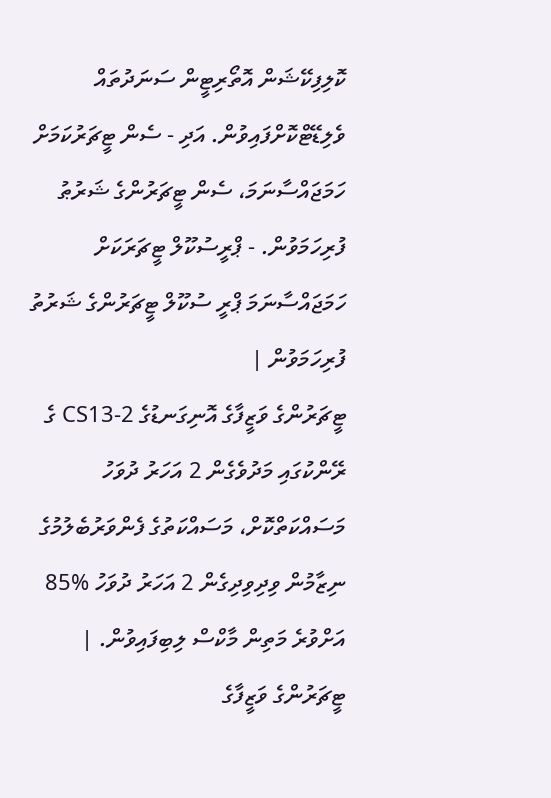ކޮލިފިކޭޝަން އޮތޯރިޓީން ސަނަދުތައް ވެލިޑޭޓްކޮށްފައިވުން. އަދި - ސެން ޓީޗަރުކަމަށް ހަމަޖައްސާނަމަ، ސެން ޓީޗަރުންގެ ޝަރުޠު ފުރިހަމަވުން. - ޕްރީސުކޫލް ޓީޗަރަކަށް ހަމަޖައްސާނަމަ ޕްރީ ސުކޫލް ޓީޗަރުންގެ ޝަރުތު ފުރިހަމަވުން |
ޓީޗަރުންގެ ވަޒީފާގެ އޮނިގަނޑުގެ CS13-2 ގެ ރޭންކުގައި މަދުވެގެން 2 އަހަރު ދުވަހު މަސައްކަތްކޮށް، މަސައްކަތުގެ ފެންވަރުބެލުމުގެ ނިޒާމުން ވިދިވިދިގެން 2 އަހަރު ދުވަހު %85 އަށްވުރެ މަތިން މާކްސް ލިބިފައިވުން. |
ޓީޗަރުންގެ ވަޒީފާގެ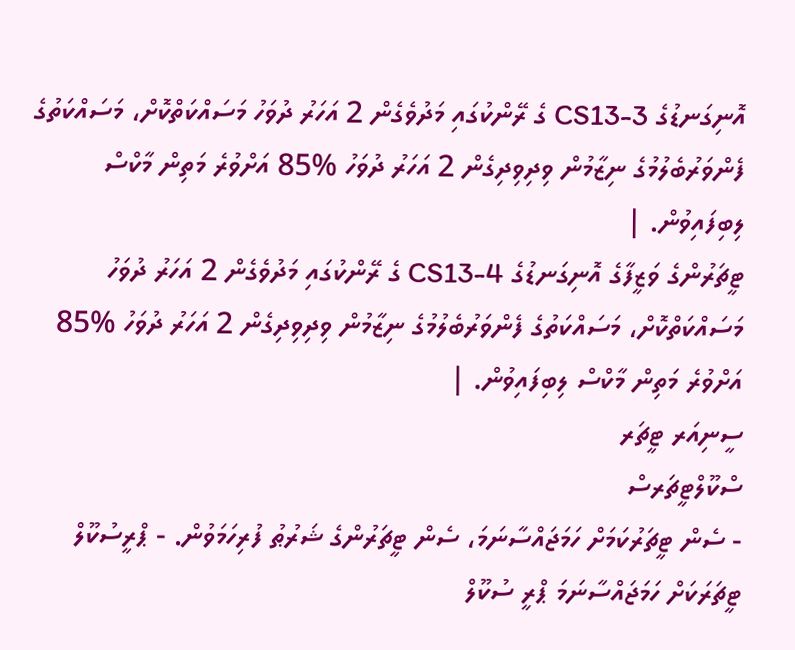އޮނިގަނޑުގެ CS13-3 ގެ ރޭންކުގައި މަދުވެގެން 2 އަހަރު ދުވަހު މަސައްކަތްކޮށް، މަސައްކަތުގެ ފެންވަރުބެލުމުގެ ނިޒާމުން ވިދިވިދިގެން 2 އަހަރު ދުވަހު %85 އަށްވުރެ މަތިން މާކްސް ލިބިފައިވުން. |
ޓީޗަރުންގެ ވަޒީފާގެ އޮނިގަނޑުގެ CS13-4 ގެ ރޭންކުގައި މަދުވެގެން 2 އަހަރު ދުވަހު މަސައްކަތްކޮށް، މަސައްކަތުގެ ފެންވަރުބެލުމުގެ ނިޒާމުން ވިދިވިދިގެން 2 އަހަރު ދުވަހު %85 އަށްވުރެ މަތިން މާކްސް ލިބިފައިވުން. |
ސީނިއަރ ޓީޗަރ
ސްކޫލްޓީޗަރސް
- ސެން ޓީޗަރުކަމަށް ހަމަޖައްސާނަމަ، ސެން ޓީޗަރުންގެ ޝަރުޠު ފުރިހަމަވުން. - ޕްރީސުކޫލް ޓީޗަރަކަށް ހަމަޖައްސާނަމަ ޕްރީ ސުކޫލް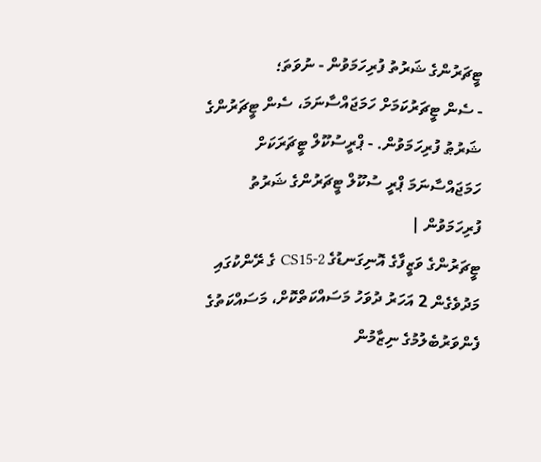ޓީޗަރުންގެ ޝަރުތު ފުރިހަމަވުން - ނުވަތަ؛
- ސެން ޓީޗަރުކަމަށް ހަމަޖައްސާނަމަ، ސެން ޓީޗަރުންގެ ޝަރުޠު ފުރިހަމަވުން. - ޕްރީސުކޫލް ޓީޗަރަކަށް ހަމަޖައްސާނަމަ ޕްރީ ސުކޫލް ޓީޗަރުންގެ ޝަރުތު ފުރިހަމަވުން |
ޓީޗަރުންގެ ވަޒީފާގެ އޮނިގަނޑުގެ CS15-2 ގެ ރޭންކުގައި މަދުވެގެން 2 އަހަރު ދުވަހު މަސައްކަތްކޮށް، މަސައްކަތުގެ ފެންވަރުބެލުމުގެ ނިޒާމުން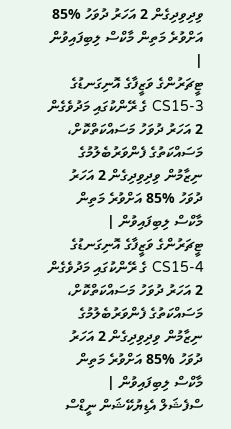ވިދިވިދިގެން 2 އަހަރު ދުވަހު %85 އަށްވުރެ މަތިން މާކްސް ލިބިފައިވުން |
ޓީޗަރުންގެ ވަޒީފާގެ އޮނިގަނޑުގެ CS15-3 ގެ ރޭންކުގައި މަދުވެގެން 2 އަހަރު ދުވަހު މަސައްކަތްކޮށް، މަސައްކަތުގެ ފެންވަރުބެލުމުގެ ނިޒާމުން ވިދިވިދިގެން 2 އަހަރު ދުވަހު %85 އަށްވުރެ މަތިން މާކްސް ލިބިފައިވުން |
ޓީޗަރުންގެ ވަޒީފާގެ އޮނިގަނޑުގެ CS15-4 ގެ ރޭންކުގައި މަދުވެގެން 2 އަހަރު ދުވަހު މަސައްކަތްކޮށް، މަސައްކަތުގެ ފެންވަރުބެލުމުގެ ނިޒާމުން ވިދިވިދިގެން 2 އަހަރު ދުވަހު %85 އަށްވުރެ މަތިން މާކްސް ލިބިފައިވުން |
ސްފެޝަލް އެޑިޔުކޭޝަން ނީޑްސް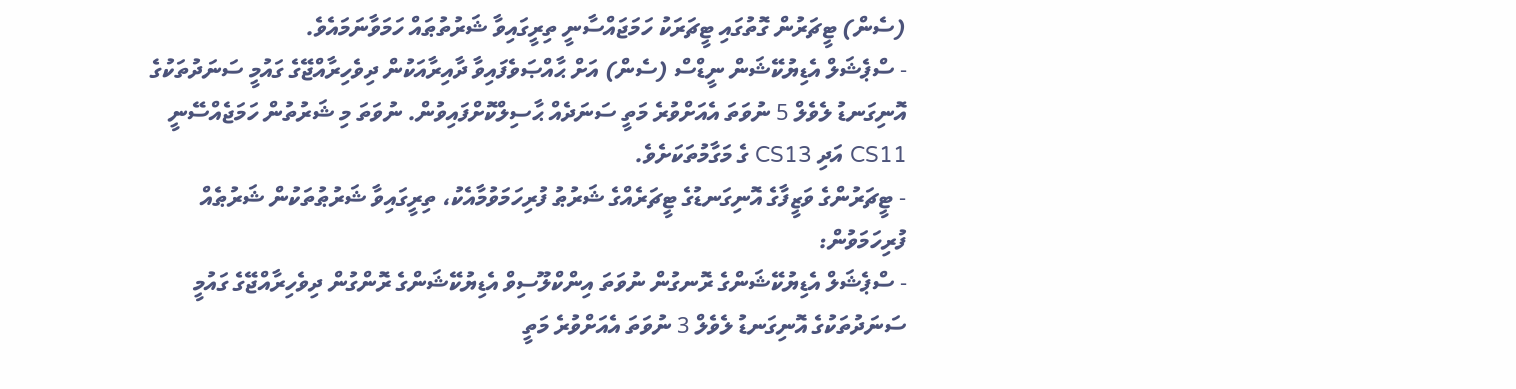(ސެން) ޓީޗަރުން ގޮތުގައި ޓީޗަރަކު ހަމަޖައްސާނީ ތިރީގައިވާ ޝަރުތުޠައް ހަމަވާނަމައެވެ.
- ސްޕެޝަލް އެޑިޔުކޭޝަން ނީޑްސް (ސެން) އަށް ޙާއްޞަވެފައިވާ ދާއިރާއަކުން ދިވެހިރާއްޖޭގެ ގައުމީ ސަނަދުތަކުގެ އޮނިގަނޑު ލެވެލް 5 ނުވަތަ އެއަށްވުރެ މަތީ ސަނަދެއް ޙާސިލްކޮށްފައިވުން. ނުވަތަ މި ޝަރުތުން ހަމަޖެއްސޭނީ CS11 އަދި CS13 ގެ މަގާމުތަކަށެވެ.
- ޓީޗަރުންގެ ވަޒީފާގެ އޮނިގަނޑުގެ ޓީޗަރެއްގެ ޝަރުޠު ފުރިހަމަވުމާއެކު، ތިރީގައިވާ ޝަރުޠުތަކުން ޝަރުޠެއް ފުރިހަމަވުން:
- ސްޕެޝަލް އެޑިޔުކޭޝަންގެ ރޮނގުން ނުވަތަ އިންކްލޫސިވް އެޑިޔުކޭޝަންގެ ރޮންގުން ދިވެހިރާއްޖޭގެ ގައުމީ ސަނަދުތަކުގެ އޮނިގަނޑު ލެވެލް 3 ނުވަތަ އެއަށްވުރެ މަތީ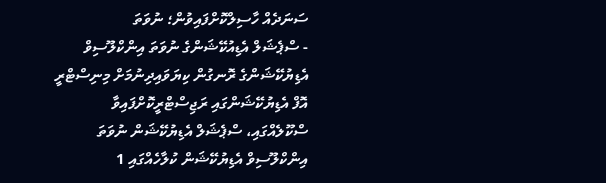ސަނަދެއް ހާސިލްކޮށްފައިވުން؛ ނުވަތަ
- ސްޕެޝަލް އެޑިއުކޭޝަންގެ ނުވަތަ އިންކްލޫސިވް އެޑިޔުކޭޝަންގެ ރޮނގުން ކިޔަވައިދިނުމަށް މިނިސްޓްރީ އޮފް އެޑިޔުކޭޝަންގައި ރަޖިސްޓްރީކޮށްފައިވާ ސްކޫލެއްގައި، ސްޕެޝަލް އެޑިޔުކޭޝަން ނުވަތަ އިންކްލޫސިވް އެޑިޔުކޭޝަން ކުލާހެއްގައި 1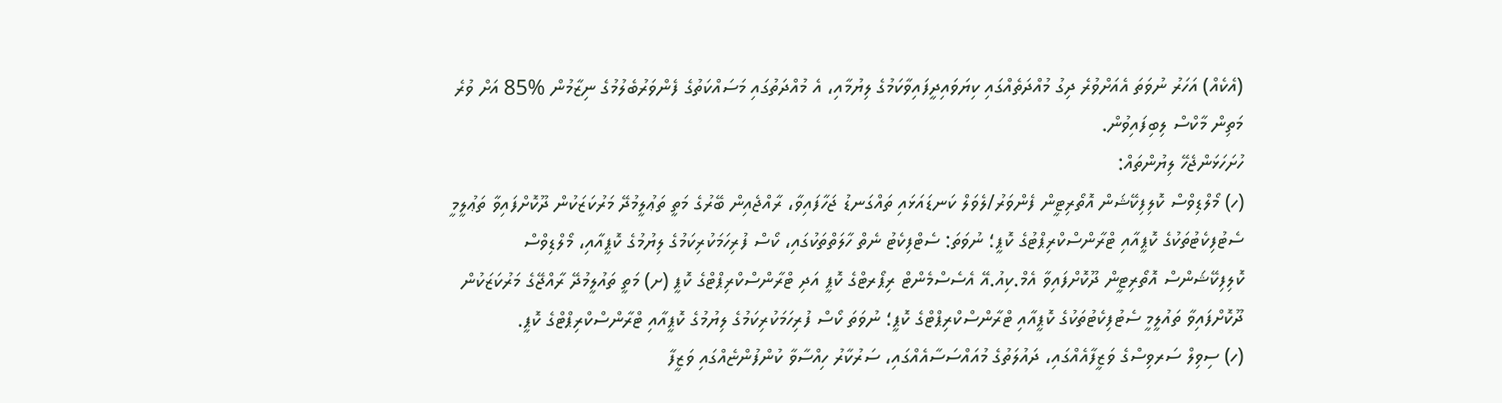(އެކެއް) އަހަރު ނުވަތަ އެއަށްވުރެ ދިގު މުއްދަތެއްގައި ކިޔަވައިދީފައިވާކަމުގެ ލިޔުމާއި، އެ މުއްދަތުގައި މަސައްކަތުގެ ފެންވަރުބެލުމުގެ ނިޒާމުން %85 އަށް ވުރެ މަތިން މާކްސް ލިބިފައިވުން.
ހުށަހަޅަންޖެހޭ ލިޔުންތައް:
(ހ) މޯލްޑިވްސް ކޮލިފިކޭޝަން އޮތޯރިޓީން ފެންވަރު/ލެވަލް ކަނޑައަޅައި ތައްގަނޑު ޖަހާފައިވާ، ރާއްޖެއިން ބޭރުގެ މަތީ ތަޢުލީމުދޭ މަރުކަޒަކުން ދޫކޮށްފައިވާ ތަޢުލީމީ ސެޓުފިކެޓުތަކުގެ ކޮޕީއާއި ޓްރާންސްކްރިޕްޓުގެ ކޮޕީ؛ ނުވަތަ: ސެޓްފިކެޓު ނެތް ހާލަތްތަކުގައި، ކޯސް ފުރިހަމަކުރިކަމުގެ ލިޔުމުގެ ކޮޕީއާއި، މޯލްޑިވްސް ކޮލިފިކޭޝަންސް އޮތޯރިޓީން ދޫކޮށްފައިވާ އެމް.ކިއު.އޭ އެސެސްމެންޓް ރިޕޯރޓްގެ ކޮޕީ އަދި ޓްރާންސްކްރިޕްޓްގެ ކޮޕީ (ށ) މަތީ ތައުލީމުދޭ ރާއްޖޭގެ މަރުކަޒަކުން ދޫކޮށްފައިވާ ތައުލީމީ ސެޓުފިކެޓުތަކުގެ ކޮޕީއާއި ޓްރާންސްކްރިޕްޓްގެ ކޮޕީ؛ ނުވަތަ ކޯސް ފުރިހަމަކުރިކަމުގެ ލިޔުމުގެ ކޮޕީއާއި ޓްރާންސްކްރިޕްޓްގެ ކޮޕީ.
(ހ) ސިވިލް ސަރވިސްގެ ވަޒީފާއެއްގައި، ދައުލަތުގެ މުއައްސަސާއެއްގައި، ސަރުކާރު ހިއްސާވާ ކުންފުންޏެއްގައި ވަޒީފާ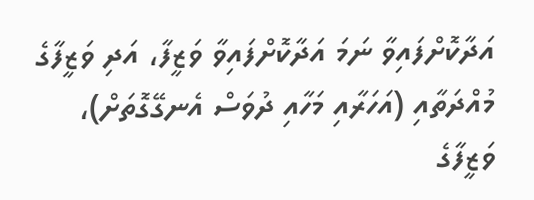އަދާކޮށްފައިވާ ނަމަ އަދާކޮށްފައިވާ ވަޒީފާ، އަދި ވަޒީފާގެ މުއްދަތާއި (އަހަރާއި މަހާއި ދުވަސް އެނގޭގޮތަށް)، ވަޒީފާގެ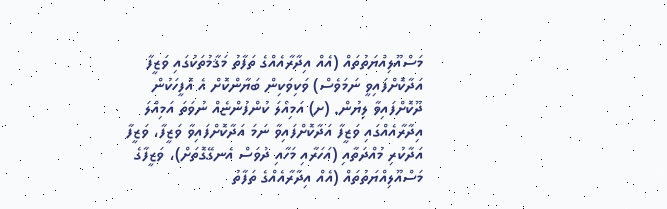މަސްއޫލިއްޔަތުތައް (އެއް އިދާރާއެއްގެ ތަފާތު މަޤާމުތަކުގައި ވަޒީފާ އަދާކޮށްފައިވީ ނަމަވެސް) ވަކިވަކިން ބަޔާންކޮށް އެ އޮފީހަކުން ދޫކޮށްފައިވާ ލިޔުން. (ށ) އަމިއްލަ ކުންފުންޏެއް ނުވަތަ އަމިއްލަ އިދާރާއެއްގައި ވަޒީފާ އަދާކޮށްފައިވާ ނަމަ އަދާކޮށްފައިވާ ވަޒީފާ، ވަޒީފާ އަދާކުރި މުއްދަތާއި (އަހަރާއި މަހާއި ދުވަސް އެނގޭގޮތަށް)، ވަޒީފާގެ މަސްއޫލިއްޔަތުތައް (އެއް އިދާރާއެއްގެ ތަފާތު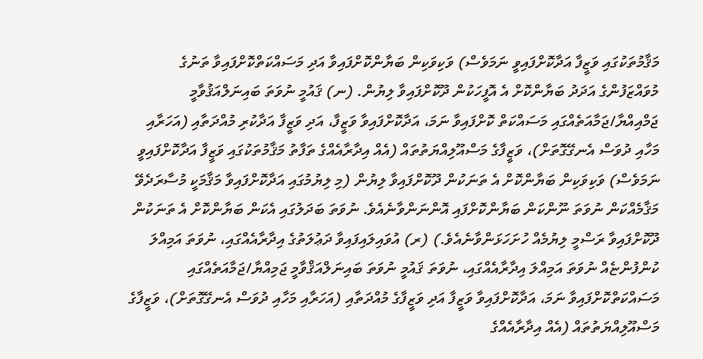މަޤާމުތަކުގައި ވަޒީފާ އަދާކޮށްފައިވީ ނަމަވެސް) ވަކިވަކިން ބަޔާންކޮށްފައިވާ އަދި މަސައްކަތްކޮށްފައިވާ ތަނުގެ މުވައްޒަފުންގެ އަދަދު ބަޔާންކޮށް އެ އޮފީހަކުން ދޫކޮށްފައިވާ ލިޔުން. (ނ) ޤައުމީ ނުވަތަ ބައިނަލްއަޤުވާމީ ޖަމްއިއްޔާ/ޖަމާއަތެއްގައި މަސައްކަތް ކޮށްފައިވާ ނަމަ، އަދާކޮށްފައިވާ ވަޒީފާ، އަދި ވަޒީފާ އަދާކުރި މުއްދަތާއި (އަހަރާއި މަހާއި ދުވަސް އެނގޭގޮތަށް)، ވަޒީފާގެ މަސްއޫލިއްޔަތުތައް (އެއް އިދާރާއެއްގެ ތަފާތު މަޤާމުތަކުގައި ވަޒީފާ އަދާކޮށްފައިވީ ނަމަވެސް) ވަކިވަކިން ބަޔާންކޮށް އެ ތަނަކުން ދޫކޮށްފައިވާ ލިޔުން (މި ލިޔުމުގައި އަދާކޮށްފައިވާ މަޤާމަކީ މުސާރަދެވޭ މަޤާމެއްކަން ނުވަތަ ނޫންކަން ބަޔާންކޮށްފައި އޮންނަންވާނެއެވެ. ނުވަތަ ބަދަލުގައި އެކަން ބަޔާންކޮށް އެ ތަނަކުން ދޫކޮށްފައިވާ ރަސްމީ ލިޔުމެއް ހުށަހަޅަންވާނެއެވެ.) (ރ) އުވައިލައިފައިވާ ދަޢުލަތުގެ އިދާރާއެއްގައި، ނުވަތަ އަމިއްލަ ކުންފުންޏެއް ނުވަތަ އަމިއްލަ އިދާރާއެއްގައި، ނުވަތަ ޤައުމީ ނުވަތަ ބައިނަލްއަޤްވާމީ ޖަމިއްޔާ/ޖަމާއަތެއްގައި މަސައްކަތްކޮށްފައިވާ ނަމަ، އަދާކޮށްފައިވާ ވަޒީފާ އަދި ވަޒީފާގެ މުއްދަތާއި (އަހަރާއި މަހާއި ދުވަސް އެނގޭގޮތަށް)، ވަޒީފާގެ މަސްއޫލިއްޔަތުތައް (އެއް އިދާރާއެއްގެ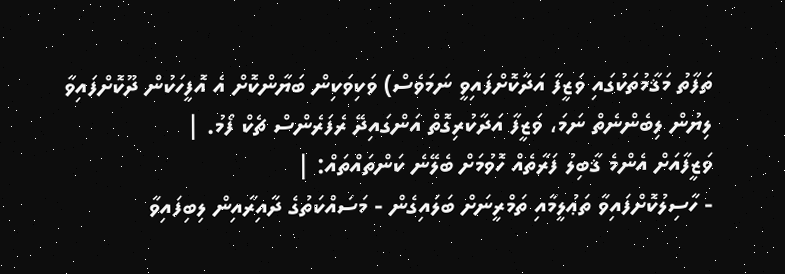ތަފާތު މަޤާމުތަކުގައި ވަޒީފާ އަދާކޮށްފައިވީ ނަމަވެސް) ވަކިވަކިން ބަޔާންކޮށް އެ އޮފީހަކުން ދޫކޮށްފައިވާ ލިޔުން ލިބެންނެތް ނަމަ، ވަޒީފާ އަދާކުރިގޮތް އަންގައިދޭ ރެފަރެންސް ޗެކް ފޯމު. |
ވަޒީފާއަށް އެންމެ ޤާބިލު ފަރާތެއް ހޮވުމަށް ބެލޭނެ ކަންތައްތައް: |
- ހާސިލުކޮށްފައިވާ ތަޢުލީމާއި ތަމްރީނަށް ބަލައިގެން - މަސައްކަތުގެ ދާއިރާއިން ލިބިފައިވާ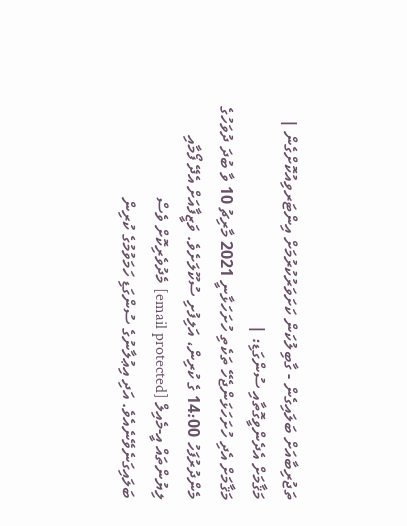ތަޖުރިބާއަށް ބަލައިގެން - ގާބިލުކަން ކަށަވަރުކުރުމަށް އިންޓަރވިއުކޮށްގެން |
މަޤާމަށް އެދެންވީގޮތާއި ސުންގަޑި: |
މަޤާމަށް އެދި ހުށަހަޅަންޖެހޭ ތަކެތި ހުށަހަޅާނީ 2021 މާރިޗު 10 ވާ ބުދަ ދުވަހުގެ މެންދުރުފަހު 14:00 ގެ ކުރިން، އަލިފުށި ސުކޫލަށެވެ. ވަޒީފާއަށް އެދޭ ފޯމާއި ލިޔުންތައް އީ-މެއިލް [email protected] މެދުވެރިކޮށް ވެސް ބަލައިގަނެވޭނެއެވެ. އަދި އިޢުލާނުގެ ސުންގަޑި ހަމަވުމުގެ ކުރިން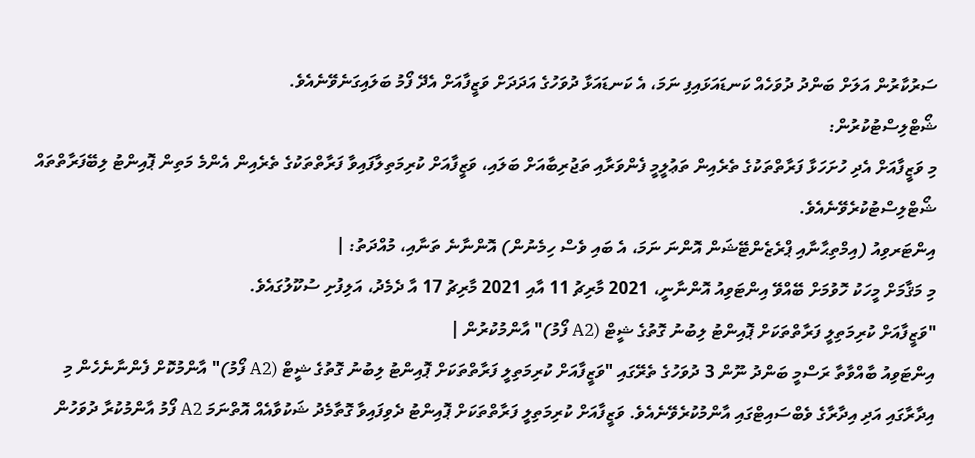ސަރުކާރުން އަލަށް ބަންދު ދުވަހެއް ކަނޑައަޅައިފި ނަމަ، އެ ކަނޑައަޅާ ދުވަހުގެ އަދަދަށް ވަޒީފާއަށް އެދޭ ފޯމު ބަލައިގަނެވޭނެއެވެ.
ޝޯޓްލިސްޓުކުރުން:
މި ވަޒީފާއަށް އެދި ހުށަހަޅާ ފަރާތްތަކުގެ ތެރެއިން ތަޢުލީމީ ފެންވަރާއި ތަޖުރިބާއަށް ބަލައި، ވަޒީފާއަށް ކުރިމަތިލާފައިވާ ފަރާތްތަކުގެ ތެރެއިން އެންމެ މަތިން ޕޮއިންޓު ލިބޭފަރާތްތައް ޝޯޓްލިސްޓުކުރެވޭނެއެވެ.
އިންޓަރވިއު (އިމްތިޙާނާއި ޕްރެޒެންޓޭޝަން އޮންނަ ނަމަ، އެ ބައި ވެސް ހިމެނުން) އޮންނާނެ ތަނާއި، މުއްދަތު: |
މި މަޤާމަށް މީހަކު ހޮވުމަށް ބޭއްވޭ އިންޓަވިއު އޮންނާނީ، 2021 މާރިޗު 11 އާއި 2021 މާރިޗު 17 އާ ދެމެދު، އަލިފުށި ސުކޫލުގައެވެ.
"ވަޒީފާއަށް ކުރިމަތިލީ ފަރާތްތަކަށް ޕޮއިންޓު ލިބުނު ގޮތުގެ ޝީޓް (A2 ފޯމު)" އާންމުކުރުން |
އިންޓަވިއު ބާއްވާތާ ރަސްމީ ބަންދު ނޫން 3 ދުވަހުގެ ތެރޭގައި "ވަޒީފާއަށް ކުރިމަތިލީ ފަރާތްތަކަށް ޕޮއިންޓު ލިބުނު ގޮތުގެ ޝީޓް (A2 ފޯމު)" އާންމުކޮށް ފެންނާނެހެން މި އިދާރާގައި އަދި އިދާރާގެ ވެބްސައިޓްގައި އާންމުކުރެވޭނެއެވެ. ވަޒީފާއަށް ކުރިމަތިލީ ފަރާތްތަކަށް ޕޮއިންޓު ދެވިފައިވާ ގޮތާމެދު ޝަކުވާއެއް އޮތްނަމަ A2 ފޯމު އާންމުކުރާ ދުވަހުން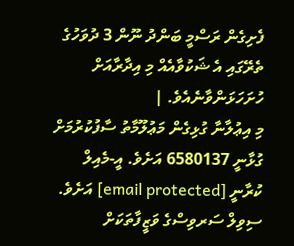ފެށިގެން ރަސްމީ ބަންދު ނޫން 3 ދުވަހުގެ ތެރޭގައި އެ ޝަކުވާއެއް މި އިދާރާއަށް ހުށަހަޅަންވާނެއެވެ. |
މި އިޢުލާނާ ގުޅިގެން މަޢުލޫމާތު ސާފުކުރުމަށް ގުޅާނީ 6580137 އަށެވެ. އީ-މެއިލް ކުރާނީ [email protected] އަށެވެ. ސިވިލް ސަރވިސްގެ ވަޒީފާތަކަށް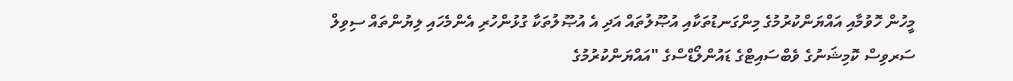މީހުން ހޮވުމާއި އައްޔަންކުރުމުގެ މިންގަނޑުތަކާއި އުޞޫލުތައް އަދި އެ އުޞޫލުތަކާ ގުޅުންހުރި އެންމެހައި ލިޔުންތައް ސިވިލް ސަރވިސް ކޮމިޝަނުގެ ވެބްސައިޓްގެ ޑައުންލޯޑްސްގެ "އައްޔަންކުރުމުގެ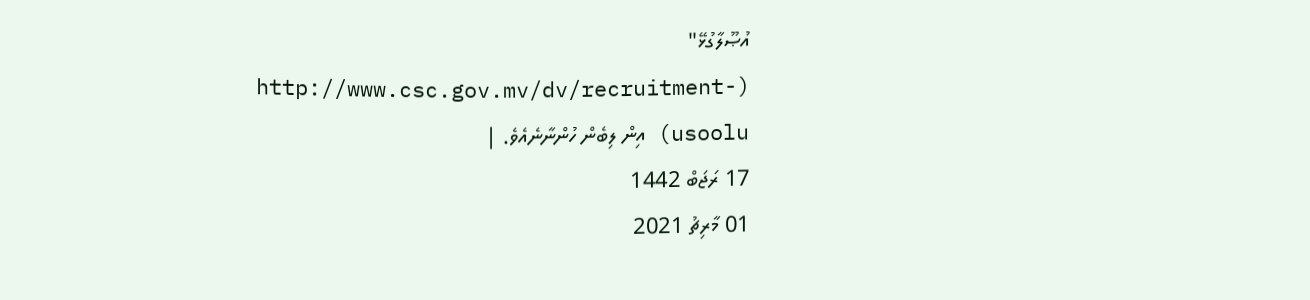އުޞޫލާގުޅޭ" (http://www.csc.gov.mv/dv/recruitment-usoolu) އިން ލިބެން ހުންނާނެއެވެ. |
17 ރަޖަބް 1442
01 މާރިޗު 2021